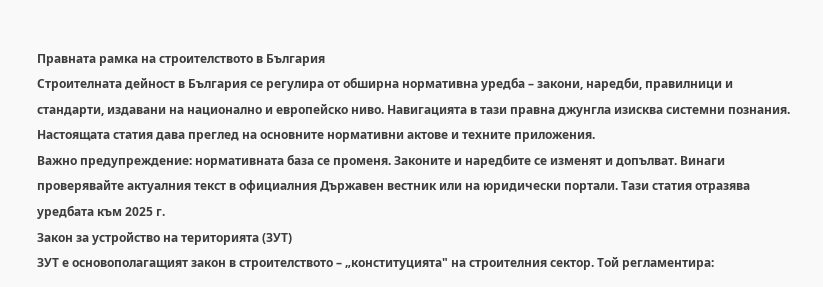Правната рамка на строителството в България
Строителната дейност в България се регулира от обширна нормативна уредба – закони, наредби, правилници и стандарти, издавани на национално и европейско ниво. Навигацията в тази правна джунгла изисква системни познания. Настоящата статия дава преглед на основните нормативни актове и техните приложения.
Важно предупреждение: нормативната база се променя. Законите и наредбите се изменят и допълват. Винаги проверявайте актуалния текст в официалния Държавен вестник или на юридически портали. Тази статия отразява уредбата към 2025 г.
Закон за устройство на територията (ЗУТ)
ЗУТ е основополагащият закон в строителството – „конституцията" на строителния сектор. Той регламентира: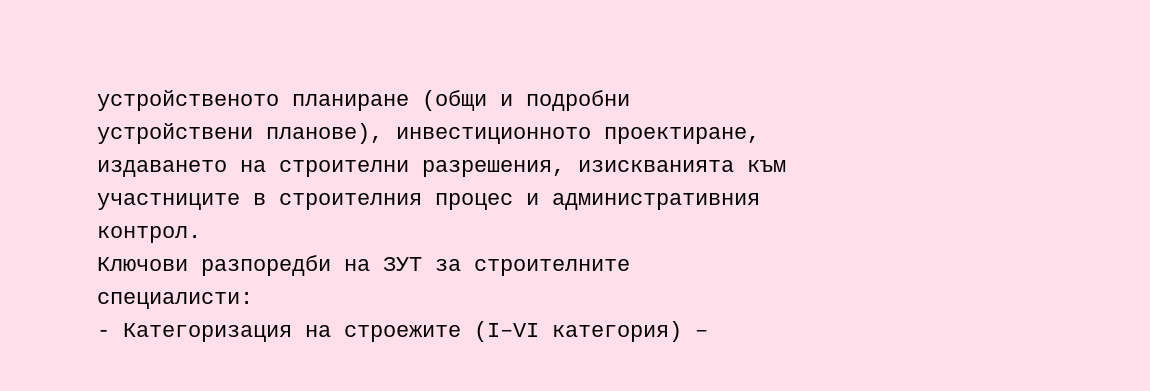устройственото планиране (общи и подробни устройствени планове), инвестиционното проектиране, издаването на строителни разрешения, изискванията към участниците в строителния процес и административния контрол.
Ключови разпоредби на ЗУТ за строителните специалисти:
- Категоризация на строежите (І–VІ категория) –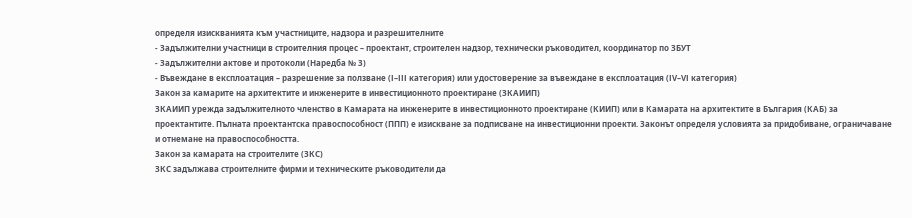определя изискванията към участниците, надзора и разрешителните
- Задължителни участници в строителния процес – проектант, строителен надзор, технически ръководител, координатор по ЗБУТ
- Задължителни актове и протоколи (Наредба № 3)
- Въвеждане в експлоатация – разрешение за ползване (І–ІІІ категория) или удостоверение за въвеждане в експлоатация (ІV–VІ категория)
Закон за камарите на архитектите и инженерите в инвестиционното проектиране (ЗКАИИП)
ЗКАИИП урежда задължителното членство в Камарата на инженерите в инвестиционното проектиране (КИИП) или в Камарата на архитектите в България (КАБ) за проектантите. Пълната проектантска правоспособност (ППП) е изискване за подписване на инвестиционни проекти. Законът определя условията за придобиване, ограничаване и отнемане на правоспособността.
Закон за камарата на строителите (ЗКС)
ЗКС задължава строителните фирми и техническите ръководители да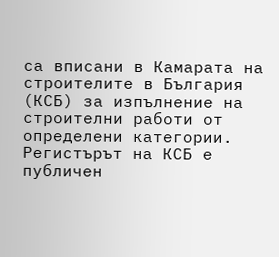са вписани в Камарата на строителите в България (КСБ) за изпълнение на строителни работи от определени категории. Регистърът на КСБ е публичен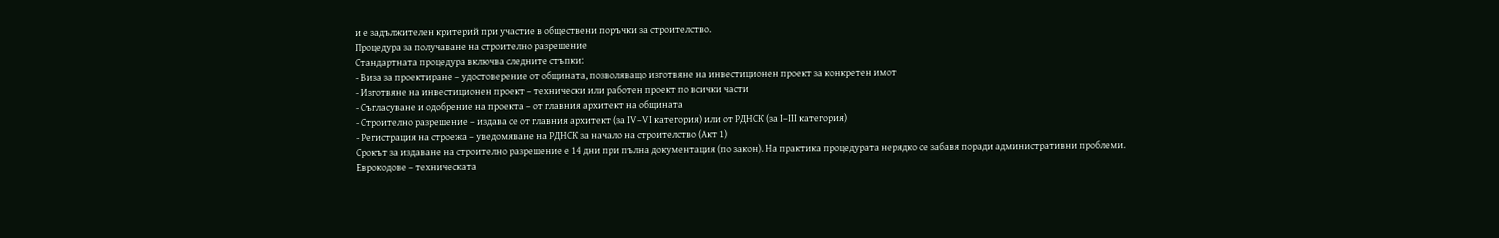и е задължителен критерий при участие в обществени поръчки за строителство.
Процедура за получаване на строително разрешение
Стандартната процедура включва следните стъпки:
- Виза за проектиране – удостоверение от общината, позволяващо изготвяне на инвестиционен проект за конкретен имот
- Изготвяне на инвестиционен проект – технически или работен проект по всички части
- Съгласуване и одобрение на проекта – от главния архитект на общината
- Строително разрешение – издава се от главния архитект (за ІV–VІ категория) или от РДНСК (за І–ІІІ категория)
- Регистрация на строежа – уведомяване на РДНСК за начало на строителство (Акт 1)
Срокът за издаване на строително разрешение е 14 дни при пълна документация (по закон). На практика процедурата нерядко се забавя поради административни проблеми.
Еврокодове – техническата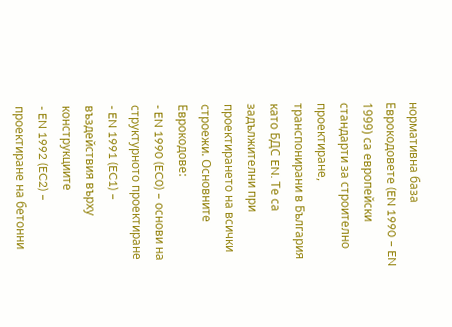нормативна база
Еврокодовете (EN 1990 – EN 1999) са европейски стандарти за строително проектиране, транспонирани в България като БДС EN. Те са задължителни при проектирането на всички строежи. Основните Еврокодове:
- EN 1990 (EC0) – основи на структурното проектиране
- EN 1991 (EC1) – въздействия върху конструкциите
- EN 1992 (EC2) – проектиране на бетонни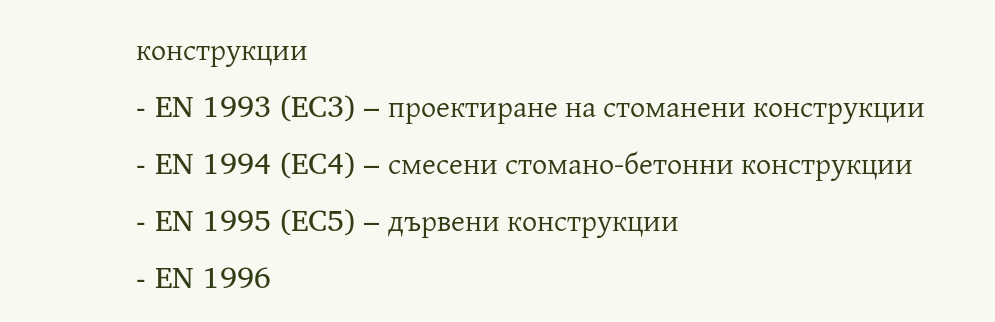конструкции
- EN 1993 (EC3) – проектиране на стоманени конструкции
- EN 1994 (EC4) – смесени стомано-бетонни конструкции
- EN 1995 (EC5) – дървени конструкции
- EN 1996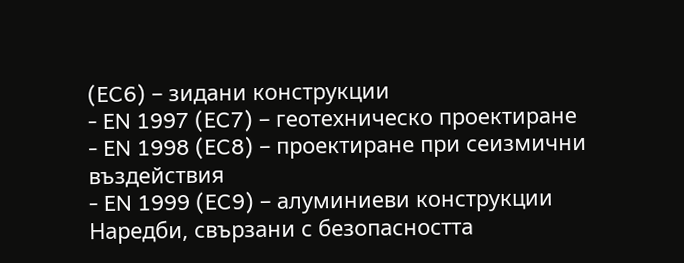(EC6) – зидани конструкции
- EN 1997 (EC7) – геотехническо проектиране
- EN 1998 (EC8) – проектиране при сеизмични въздействия
- EN 1999 (EC9) – алуминиеви конструкции
Наредби, свързани с безопасността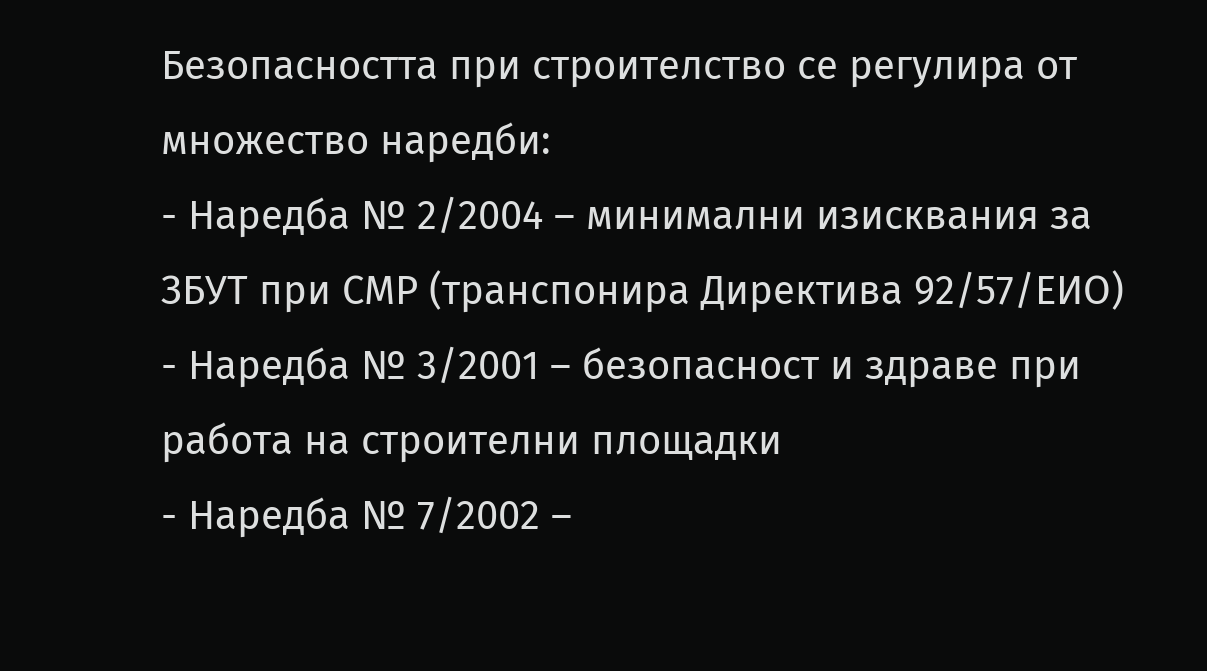Безопасността при строителство се регулира от множество наредби:
- Наредба № 2/2004 – минимални изисквания за ЗБУТ при СМР (транспонира Директива 92/57/ЕИО)
- Наредба № 3/2001 – безопасност и здраве при работа на строителни площадки
- Наредба № 7/2002 –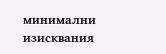минимални изисквания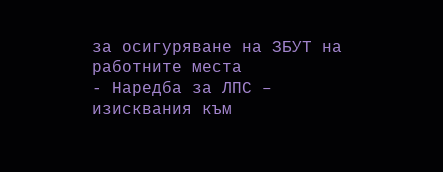за осигуряване на ЗБУТ на работните места
- Наредба за ЛПС – изисквания към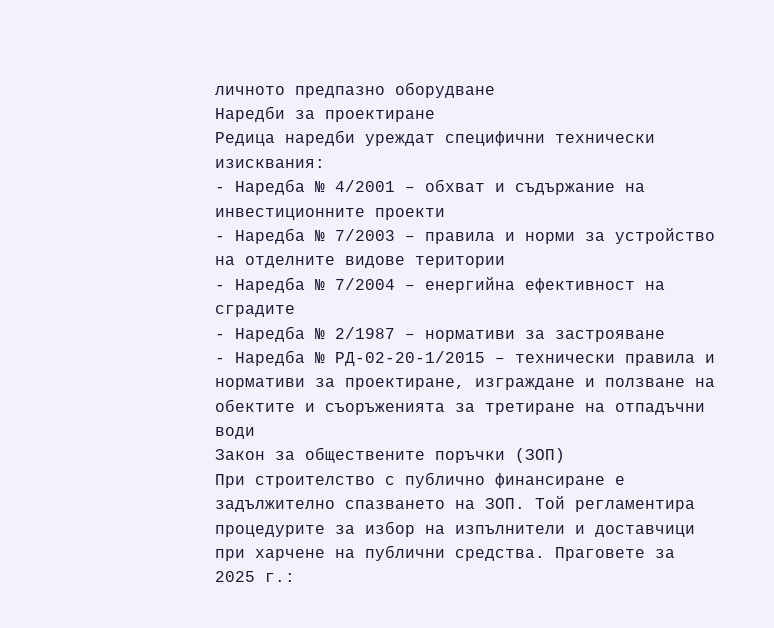личното предпазно оборудване
Наредби за проектиране
Редица наредби уреждат специфични технически изисквания:
- Наредба № 4/2001 – обхват и съдържание на инвестиционните проекти
- Наредба № 7/2003 – правила и норми за устройство на отделните видове територии
- Наредба № 7/2004 – енергийна ефективност на сградите
- Наредба № 2/1987 – нормативи за застрояване
- Наредба № РД-02-20-1/2015 – технически правила и нормативи за проектиране, изграждане и ползване на обектите и съоръженията за третиране на отпадъчни води
Закон за обществените поръчки (ЗОП)
При строителство с публично финансиране е задължително спазването на ЗОП. Той регламентира процедурите за избор на изпълнители и доставчици при харчене на публични средства. Праговете за 2025 г.: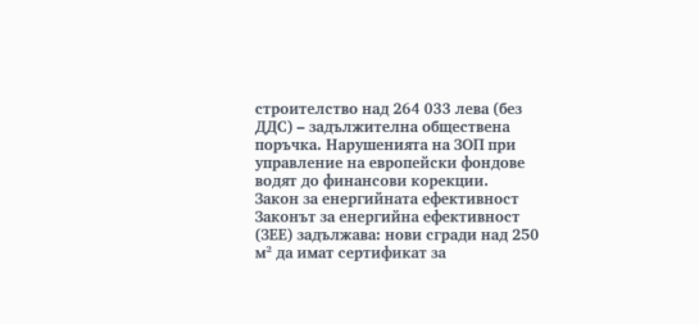строителство над 264 033 лева (без ДДС) – задължителна обществена поръчка. Нарушенията на ЗОП при управление на европейски фондове водят до финансови корекции.
Закон за енергийната ефективност
Законът за енергийна ефективност (ЗЕЕ) задължава: нови сгради над 250 м² да имат сертификат за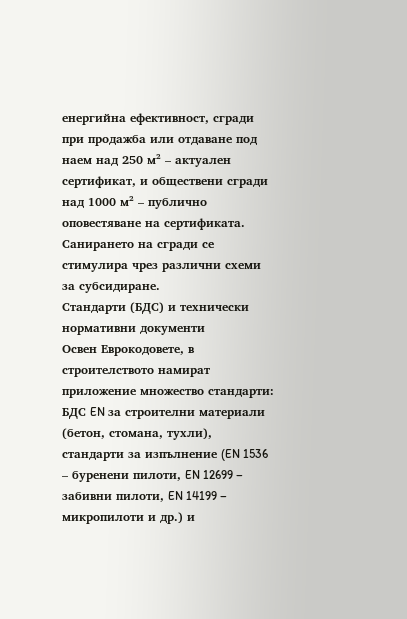енергийна ефективност, сгради при продажба или отдаване под наем над 250 м² – актуален сертификат, и обществени сгради над 1000 м² – публично оповестяване на сертификата. Санирането на сгради се стимулира чрез различни схеми за субсидиране.
Стандарти (БДС) и технически нормативни документи
Освен Еврокодовете, в строителството намират приложение множество стандарти: БДС EN за строителни материали (бетон, стомана, тухли), стандарти за изпълнение (EN 1536 – буренени пилоти, EN 12699 – забивни пилоти, EN 14199 – микропилоти и др.) и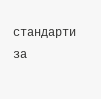стандарти за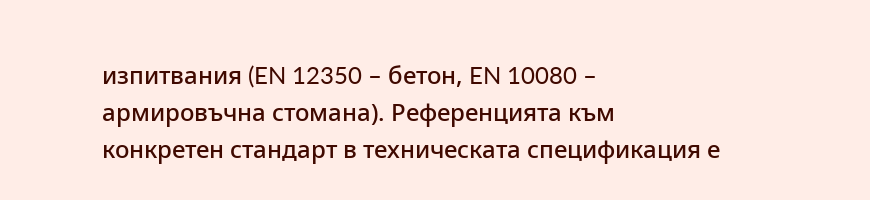изпитвания (EN 12350 – бетон, EN 10080 – армировъчна стомана). Референцията към конкретен стандарт в техническата спецификация е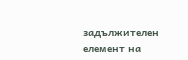задължителен елемент на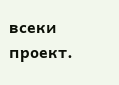всеки проект.